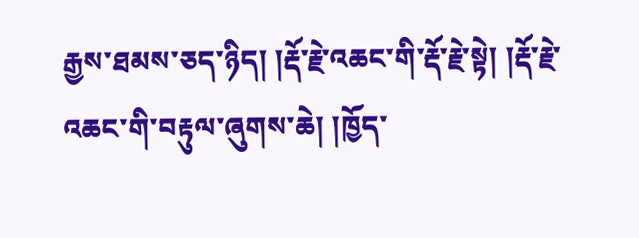རྒྱས་ཐམས་ཅད་ཉིད། །རྡོ་རྗེ་འཆང་གི་རྡོ་རྗེ་སྟེ། །རྡོ་རྗེ་འཆང་གི་བརྟུལ་ཞུགས་ཆེ། །ཁྱོད་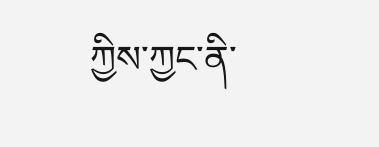ཀྱིས་ཀྱང་ནི་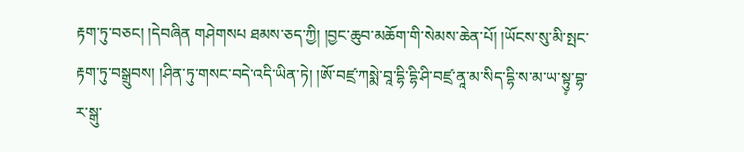རྟག་ཏུ་བཅང། །དེབཞིན གཤེགསཔ ཐམས་ཅད་ཀྱི། །བྱང་ཆུབ་མཆོག་གི་སེམས་ཆེན་པོ། །ཡོངས་སུ་མི་སྤང་རྟག་ཏུ་བསྒྲུབས། །ཤིན་ཏུ་གསང་བདེ་འདི་ཡིན་ཏེ། །ཨོ་བཛྲ་ཀསྨེ་བཱ་དྷི་དྷི་ཤི་བཛྲ་ནཱ་མ་སིད་དྷི་ས་མ་ཡ་སྟུ༷་བྷ་ར་སྒུ་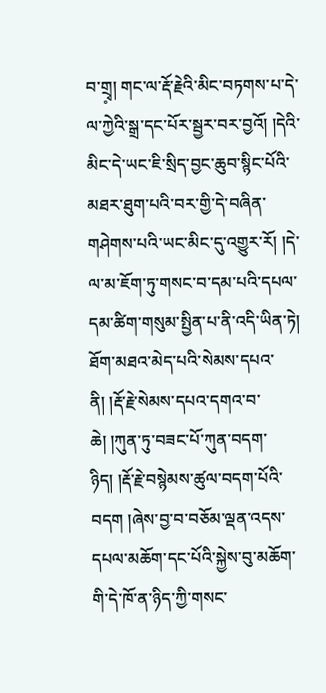བ་གྲྭ༷། གང་ལ་རྡོ་རྗེའི་མིང་བཏགས་པ་དེ་ལ་ཀྱེའི་སྒྲ་དང་པོར་སྦྱར་བར་བྱའོ། །དེའི་མིང་དེ་ཡང་ཇི་སྲིད་བྱང་ཆུབ་སྙིང་པོའི་མཐར་ཐུག་པའི་བར་གྱི་དེ་བཞིན་གཤེགས་པའི་ཡང་མིང་དུ་འགྱུར་རོ། །དེ་ལ་མ་ཇོག་ཏུ་གསང་བ་དམ་པའི་དཔལ་དམ་ཚིག་གསུམ་སྤྱིན་པ་ནི་འདི་ཡིན་ཏེ། ཐོག་མཐའ་མེད་པའི་སེམས་དཔའ་ནི། །རྡོ་རྗེ་སེམས་དཔའ་དགའ་བ་ཆེ། །ཀུན་ཏུ་བཟང་པོ་ཀུན་བདག་ཉིད། །རྡོ་རྗེ་བསྙེམས་ཚུལ་བདག་པོའི་བདག །ཞེས་བྱ་བ་བཅོམ་ལྡན་འདས་དཔལ་མཆོག་དང་པོའི་སྐྱེས་བུ་མཆོག་གི་དེ་ཁོ་ན་ཉིད་ཀྱི་གསང་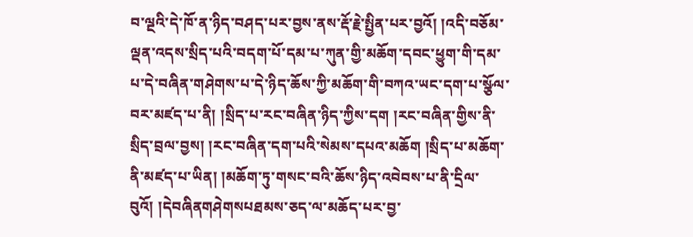བ་ལྔའི་དེ་ཁོ་ན་ཉིད་བཤད་པར་བྱས་ནས་རྡོ་རྗེ་སྤྱིན་པར་བྱའོ། །འདི་བཅོམ་ལྡན་འདས་སྲིད་པའི་བདག་པོ་དམ་པ་ཀུན་གྱི་མཆོག་དབང་ཕྱུག་གི་དམ་པ་དེ་བཞིན་གཤེགས་པ་དེ་ཉིད་ཆོས་ཀྱི་མཆོག་གི་བཀའ་ཡང་དག་པ་སྩོལ་བར་མཛད་པ་ནི། །སྲིད་པ་རང་བཞིན་ཉིད་ཀྱིས་དག །རང་བཞིན་གྱིས་ནི་སྲིད་བྲལ་བྱས། །རང་བཞིན་དག་པའི་སེམས་དཔའ་མཆོག །སྲིད་པ་མཆོག་ནི་མཛད་པ་ཡིན། །མཆོག་ཏུ་གསང་བའི་ཆོས་ཉིད་འབེབས་པ་ནི་དྲིལ་བུའོ། །དེབཞིནགཤེགསཔཐམས་ཅད་ལ་མཆོད་པར་བྱ་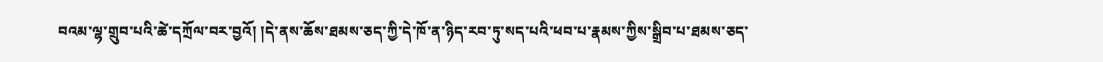བའམ་ལྷ་གྲུབ་པའི་ཚེ་དཀྲོལ་བར་བྱའོ། །དེ་ནས་ཆོས་ཐམས་ཅད་ཀྱི་དེ་ཁོ་ན་ཉིད་རབ་ཏུ་སད་པའི་ཕབ་པ་རྣམས་ཀྱིས་སྒྲིབ་པ་ཐམས་ཅད་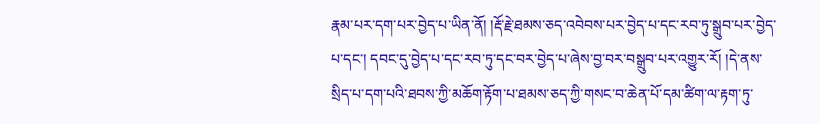རྣམ་པར་དག་པར་བྱེད་པ་ཡིན་ནོ། །རྡོ་རྗེ་ཐམས་ཅད་འབེབས་པར་བྱེད་པ་དང་རབ་ཏུ་སྒྲུབ་པར་བྱེད་པ་དང་། དབང་དུ་བྱེད་པ་དང་རབ་ཏུ་དང་བར་བྱེད་པ་ཞེས་བྱ་བར་བསྒྲུབ་པར་འགྱུར་རོ། །དེ་ནས་སྲིད་པ་དག་པའི་ཐབས་ཀྱི་མཆོག་རྟོག་པ་ཐམས་ཅད་ཀྱི་གསང་བ་ཆེན་པོ་དམ་ཚིག་ལ་རྟག་ཏུ་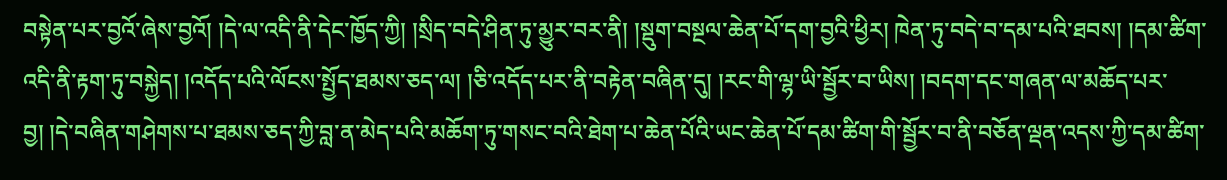བསྟེན་པར་བྱའོ་ཞེས་བྱའོ། །དེ་ལ་འདི་ནི་དེང་ཁྱོད་ཀྱི། །སྲིད་བདེ་ཤིན་ཏུ་མྱུར་བར་ནི། །སྡུག་བསྔལ་ཆེན་པོ་དག་བྱའི་ཕྱིར། ཁེན་ཏུ་བདེ་བ་དམ་པའི་ཐབས། །དམ་ཚིག་འདི་ནི་རྟག་ཏུ་བསྐྱེད། །འདོད་པའི་ལོངས་སྤྱོད་ཐམས་ཅད་ལ། །ཅི་འདོད་པར་ནི་བརྟེན་བཞིན་དུ། །རང་གི་ལྷ་ཡི་སྦྱོར་བ་ཡིས། །བདག་དང་གཞན་ལ་མཆོད་པར་བྱ། །དེ་བཞིན་གཤེགས་པ་ཐམས་ཅད་ཀྱི་བླ་ན་མེད་པའི་མཆོག་ཏུ་གསང་བའི་ཐེག་པ་ཆེན་པོའི་ཡང་ཆེན་པོ་དམ་ཚིག་གི་སྦྱོར་བ་ནི་བཅོན་ལྡན་འདས་ཀྱི་དམ་ཚིག་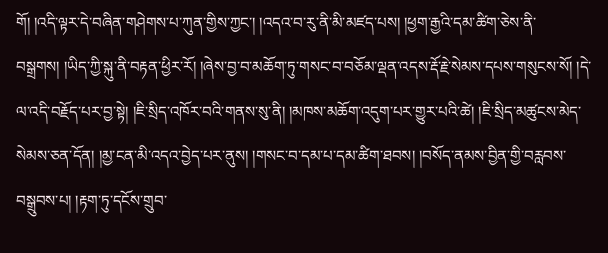གོ། །འདི་ལྟར་དེ་བཞིན་གཤེགས་པ་ཀུན་གྱིས་ཀྱང་། །འདའ་བ་རུ་ནི་མི་མཛད་པས། །ཕྱག་རྒྱའི་དམ་ཚིག་ཅེས་ནི་བསྒྲགས། །ཡིད་ཀྱི་སྐུ་ནི་བརྟན་ཕྱིར་རོ། །ཞེས་བྱ་བ་མཆོག་ཏུ་གསང་བ་བཅོམ་ལྡན་འདས་རྡོ་རྗེ་སེམས་དཔས་གསུངས་སོ། །དེ་ལ་འདི་བརྗོད་པར་བྱ་སྟེ། །ཇི་སྲིད་འཁོར་བའི་གནས་སུ་ནི། །མཁས་མཆོག་འདུག་པར་གྱུར་པའི་ཚེ། །ཇི་སྲིད་མཚུངས་མེད་སེམས་ཅན་དོན། །མྱ་ངན་མི་འདའ་བྱེད་པར་ནུས། །གསང་བ་དམ་པ་དམ་ཚིག་ཐབས། །བསོད་ནམས་བྱིན་གྱི་བརླབས་བསྒྲུབས་པ། །རྟག་ཏུ་དངོས་གྲུབ་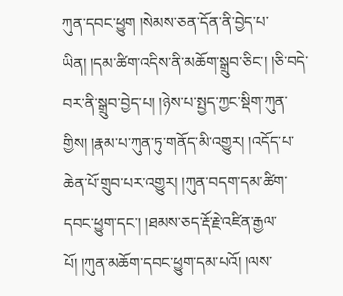ཀུན་དབང་ཕྱུག །སེམས་ཅན་དོན་ནི་བྱེད་པ་ཡིན། །དམ་ཚིག་འདིས་ནི་མཆོག་སྒྲུབ་ཅིང་། །ཅི་བདེ་བར་ནི་སྒྲུབ་བྱེད་པ། །ཉེས་པ་སྤྱད་ཀྱང་སྡིག་ཀུན་གྱིས། །རྣམ་པ་ཀུན་ཏུ་གནོད་མི་འགྱུར། །འདོད་པ་ཆེན་པོ་གྲུབ་པར་འགྱུར། །ཀུན་བདག་དམ་ཚིག་དབང་ཕྱུག་དང་། །ཐམས་ཅད་རྡོ་རྗེ་འཛིན་རྒྱལ་པོ། །ཀུན་མཆོག་དབང་ཕྱུག་དམ་པའོ། །ལས་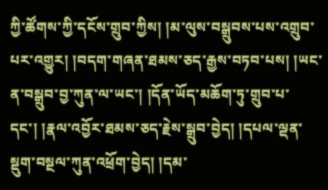ཀྱི་ཚོགས་ཀྱི་དངོས་གྲུབ་ཀྱིས། །མ་ལུས་བསྒྲུབས་པས་འགྲུབ་པར་འགྱུར། །བདག་གཞན་ཐམས་ཅད་རྒྱས་བཏབ་པས། །ཡང་ན་བསྒྲུབ་བྱ་ཀུན་ལ་ཡང་། །དོན་ཡོད་མཆོག་ཏུ་གྲུབ་པ་དང་། །རྣལ་འབྱོར་ཐམས་ཅད་རྗེས་སྒྲུབ་བྱེད། །དཔལ་ལྡན་སྡུག་བསྔལ་ཀུན་འཕྲོག་བྱེད། །དམ་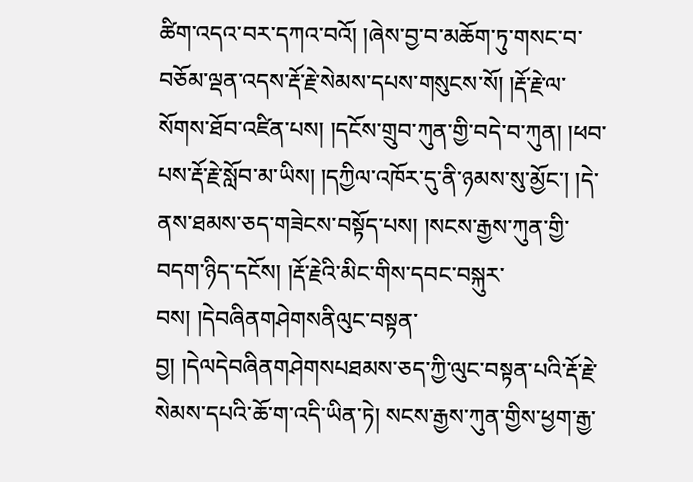ཚིག་འདའ་བར་དཀའ་བའོ། །ཞེས་བྱ་བ་མཆོག་ཏུ་གསང་བ་བཅོམ་ལྡན་འདས་རྡོ་རྗེ་སེམས་དཔས་གསུངས་སོ། །རྡོ་རྗེ་ལ་སོགས་ཐོབ་འཛིན་པས། །དངོས་གྲུབ་ཀུན་གྱི་བདེ་བ་ཀུན། །ཕབ་པས་རྡོ་རྗེ་སློབ་མ་ཡིས། །དཀྱིལ་འཁོར་དུ་ནི་ཉམས་སུ་མྱོང་། །དེ་ནས་ཐམས་ཅད་གཟེངས་བསྟོད་པས། །སངས་རྒྱས་ཀུན་གྱི་བདག་ཉིད་དངོས། །རྡོ་རྗེའི་མིང་གིས་དབང་བསྐུར་བས། །དེབཞིནགཤེགསནིལུང་བསྟན་བྱ། །དེལདེབཞིནགཤེགསཔཐམས་ཅད་ཀྱི་ལུང་བསྟན་པའི་རྡོ་རྗེ་སེམས་དཔའི་ཆོ་ག་འདི་ཡིན་ཏེ། སངས་རྒྱས་ཀུན་གྱིས་ཕྱག་རྒྱ་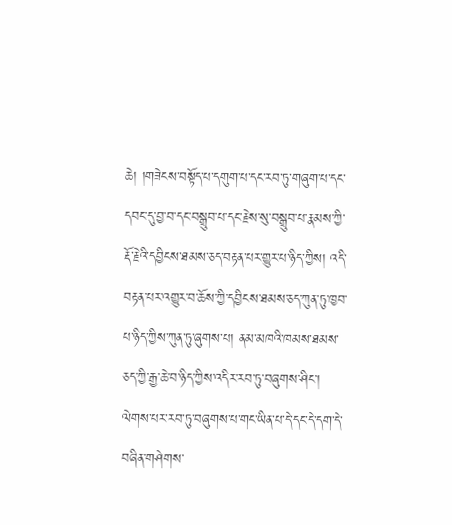ཆེ། །གཟེངས་བསྟོད་པ་དགུག་པ་དང་རབ་ཏུ་གཞུག་པ་དང་དབང་དུ་བྱ་བ་དང་བསྒྲུབ་པ་དང་རྗེས་སུ་བསྒྲུབ་པ་རྣམས་ཀྱི་རྡོ་རྗེའི་དབྱིངས་ཐམས་ཅད་བརྟན་པར་གྱུར་པ་ཉིད་ཀྱིས། འདི་བརྟན་པར་འགྱུར་བ་ཆོས་ཀྱི་དབྱིངས་ཐམས་ཅད་ཀུན་ཏུ་ཁྱབ་པ་ཉིད་ཀྱིས་ཀུན་ཏུ་ཞུགས་པ། ནམ་མཁའི་ཁམས་ཐམས་ཅད་ཀྱི་རྒྱ་ཆེ་བ་ཉིད་ཀྱིས་འདིར་རབ་ཏུ་བཞུགས་ཤིང་། ལེགས་པར་རབ་ཏུ་བཞུགས་པ་གང་ཡིན་པ་དེ་དང་དེ་དག་དེ་བཞིན་གཤེགས་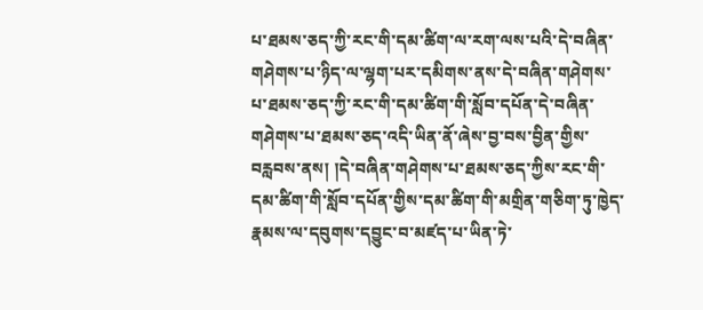པ་ཐམས་ཅད་ཀྱི་རང་གི་དམ་ཚིག་ལ་རག་ལས་པའི་དེ་བཞིན་གཤེགས་པ་ཉིད་ལ་ལྷག་པར་དམིགས་ནས་དེ་བཞིན་གཤེགས་པ་ཐམས་ཅད་ཀྱི་རང་གི་དམ་ཚིག་གི་སློབ་དཔོན་དེ་བཞིན་གཤེགས་པ་ཐམས་ཅད་འདི་ཡིན་ནོ་ཞེས་བྱ་བས་བྱིན་གྱིས་བརླབས་ནས། །དེ་བཞིན་གཤེགས་པ་ཐམས་ཅད་ཀྱིས་རང་གི་དམ་ཚིག་གི་སློབ་དཔོན་གྱིས་དམ་ཚིག་གི་མགྲིན་གཅིག་ཏུ་ཁྱེད་རྣམས་ལ་དབུགས་དབྱུང་བ་མཛད་པ་ཡིན་ཏེ་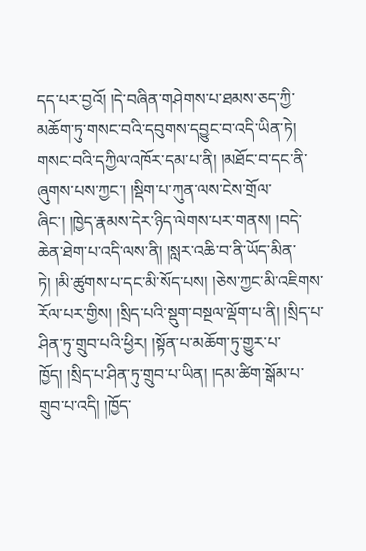དད་པར་བྱའོ། །དེ་བཞིན་གཤེགས་པ་ཐམས་ཅད་ཀྱི་མཆོག་ཏུ་གསང་བའི་དབུགས་དབྱུང་བ་འདི་ཡིན་ཏེ། གསང་བའི་དཀྱིལ་འཁོར་དམ་པ་ནི། །མཐོང་བ་དང་ནི་ཞུགས་པས་ཀྱང་། །སྡིག་པ་ཀུན་ལས་ངེས་གྲོལ་ཞིང་། །ཁྱེད་རྣམས་དེར་ཉིད་ལེགས་པར་གནས། །བདེ་ཆེན་ཐེག་པ་འདི་ལས་ནི། །སླར་འཆི་བ་ནི་ཡོད་མིན་ཏེ། །མི་ཚུགས་པ་དང་མི་སོད་པས། །ཅེས་ཀྱང་མི་འཇིགས་རོལ་པར་གྱིས། །སྲིད་པའི་སྡུག་བསྔལ་ལྡོག་པ་ནི། །སྲིད་པ་ཤིན་ཏུ་གྲུབ་པའི་ཕྱིར། །སྟོན་པ་མཆོག་ཏུ་གྱུར་པ་ཁྱོད། །སྲིད་པ་ཤིན་ཏུ་གྲུབ་པ་ཡིན། །དམ་ཚིག་སྒོམ་པ་གྲུབ་པ་འདི། །ཁྱོད་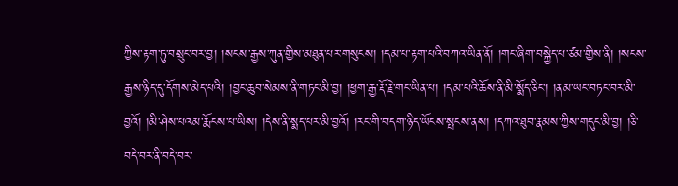ཀྱིས་རྟག་ཏུ་བསྲུང་བར་བྱ། །སངས་རྒྱས་ཀུན་གྱིས་མཐུན་པར་གསུངས། །དམ་པ་རྟག་པའི་བཀའ་ཡིན་ནོ། །གང་ཞིག་བསྐྱེད་པ་ཙམ་གྱིས་ནི། །སངས་རྒྱས་ཉིད་དུ་དོགས་མེད་པའི། །བྱང་ཆུབ་སེམས་ནི་གཏང་མི་བྱ། །ཕྱག་རྒྱ་རྡོ་རྗེ་གང་ཡིན་པ། །དམ་པའི་ཆོས་ནི་མི་སྨོད་ཅིང་། །ནམ་ཡང་བཏང་བར་མི་བྱའོ། །མི་ཤེས་པའམ་རྨོངས་པ་ཡིས། །དེས་ནི་སྨད་པར་མི་བྱའོ། །རང་གི་བདག་ཉིད་ཡོངས་སྤངས་ནས། །དཀའ་ཐུབ་རྣམས་ཀྱིས་གདུང་མི་བྱ། །ཅི་བདེ་བར་ནི་བདེ་བར་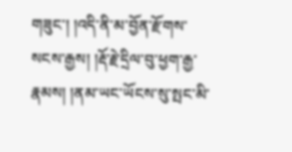གཟུང་། །འདི་ནི་མ་བྱོན་རྫོགས་སངས་རྒྱས། །རྡོ་རྗེ་དྲིལ་བུ་ཕྱག་རྒྱ་རྣམས། །ནམ་ཡང་ཡོངས་སུ་སྤང་མི་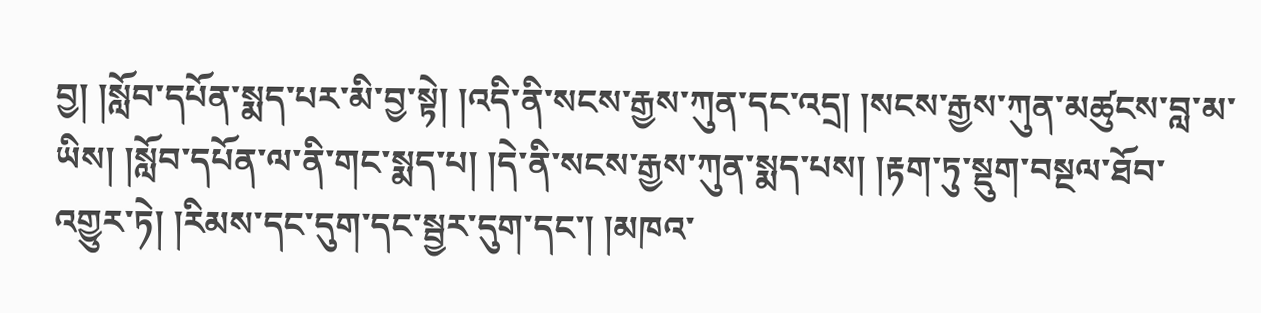བྱ། །སློབ་དཔོན་སྨད་པར་མི་བྱ་སྟེ། །འདི་ནི་སངས་རྒྱས་ཀུན་དང་འདྲ། །སངས་རྒྱས་ཀུན་མཚུངས་བླ་མ་ཡིས། །སློབ་དཔོན་ལ་ནི་གང་སྨད་པ། །དེ་ནི་སངས་རྒྱས་ཀུན་སྨད་པས། །རྟག་ཏུ་སྡུག་བསྔལ་ཐོབ་འགྱུར་ཏེ། །རིམས་དང་དུག་དང་སྦྱར་དུག་དང་། །མཁའ་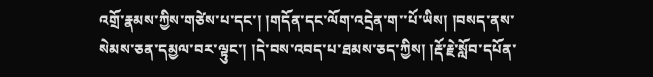འགྲོ་རྣམས་ཀྱིས་གཙེས་པ་དང་། །གདོན་དང་ལོག་འདྲེན་ག་་པོ་ཡིས། །བསད་ནས་སེམས་ཅན་དམྱལ་བར་ལྟུང་། །དེ་བས་འབད་པ་ཐམས་ཅད་ཀྱིས། །རྡོ་རྗེ་སློབ་དཔོན་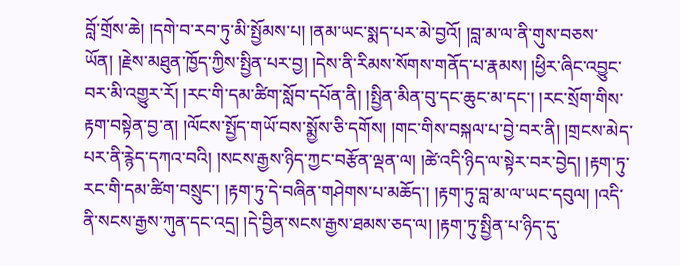བློ་གྲོས་ཆེ། །དགེ་བ་རབ་ཏུ་མི་སྤྱོམས་པ། །ནམ་ཡང་སྨད་པར་མེ་བྱའོ། །བླ་མ་ལ་ནི་གུས་བཅས་ཡོན། །རྗེས་མཐུན་ཁྱོད་ཀྱིས་སྤྱིན་པར་བྱ། །དེས་ནི་རིམས་སོགས་གནོད་པ་རྣམས། །ཕྱིར་ཞིང་འབྱུང་བར་མི་འགྱུར་རོ། །རང་གི་དམ་ཚིག་སློབ་དཔོན་ནི། །སྤྱིན་མིན་བུ་དང་ཆུང་མ་དང་། །རང་སྲོག་གིས་རྟག་བསྟེན་བྱ་ན། །ལོངས་སྤྱོད་གཡོ་བས་སྨྱོས་ཅི་དགོས། །གང་གིས་བསྐལ་པ་བྱེ་བར་ནི། །གྲངས་མེད་པར་ནི་རྙེད་དཀའ་བའི། །སངས་རྒྱས་ཉིད་ཀྱང་བརྩོན་ལྡན་ལ། །ཚེ་འདི་ཉིད་ལ་སྟེར་བར་བྱེད། །རྟག་ཏུ་རང་གི་དམ་ཚིག་བསྲུང་། །རྟག་ཏུ་དེ་བཞིན་གཤེགས་པ་མཆོད་། །རྟག་ཏུ་བླ་མ་ལ་ཡང་དབུལ། །འདི་ནི་སངས་རྒྱས་ཀུན་དང་འདྲ། །དེ་བྱིན་སངས་རྒྱས་ཐམས་ཅད་ལ། །རྟག་ཏུ་སྤྱིན་པ་ཉིད་དུ་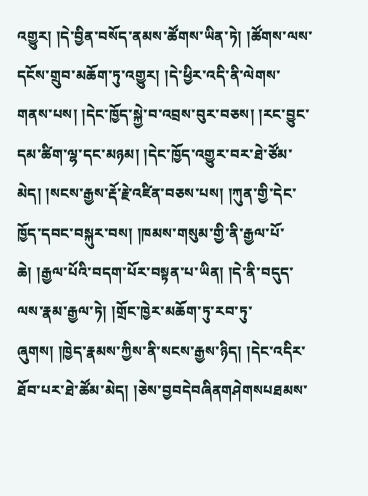འགྱུར། །དེ་བྱིན་བསོད་ནམས་ཚོགས་ཡིན་ཏེ། །ཚོགས་ལས་དངོས་གྲུབ་མཆོག་ཏུ་འགྱུར། །དེ་ཕྱིར་འདི་ནི་ལེགས་གནས་པས། །དེང་ཁྱོད་སྐྱེ་བ་འབྲས་བུར་བཅས། །རང་བྱུང་དམ་ཚིག་ལྷ་དང་མཉམ། །དེང་ཁྱོད་འགྱུར་བར་ཐེ་ཙོམ་མེད། །སངས་རྒྱས་རྡོ་རྗེ་འཛིན་བཅས་པས། །ཀུན་གྱི་དེང་ཁྱོད་དབང་བསྐུར་བས། །ཁམས་གསུམ་གྱི་ནི་རྒྱལ་པོ་ཆེ། །རྒྱལ་པོའི་བདག་པོར་བསྟན་པ་ཡིན། །དེ་ནི་བདུད་ལས་རྣམ་རྒྱལ་ཏེ། །གྲོང་ཁྱེར་མཆོག་ཏུ་རབ་ཏུ་ཞུགས། །ཁྱེད་རྣམས་ཀྱིས་ནི་སངས་རྒྱས་ཉིད། །དེང་འདིར་ཐོབ་པར་ཐེ་ཚོམ་མེད། །ཅེས་བྱབདེབཞིནགཤེགསཔཐམས་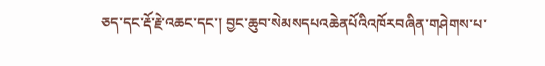ཅད་དང་རྡོ་རྗེ་འཆང་དང་། བྱང་ཆུབ་སེམསདཔའཆེནཔོའིའཁོརབཞིན་གཤེགས་པ་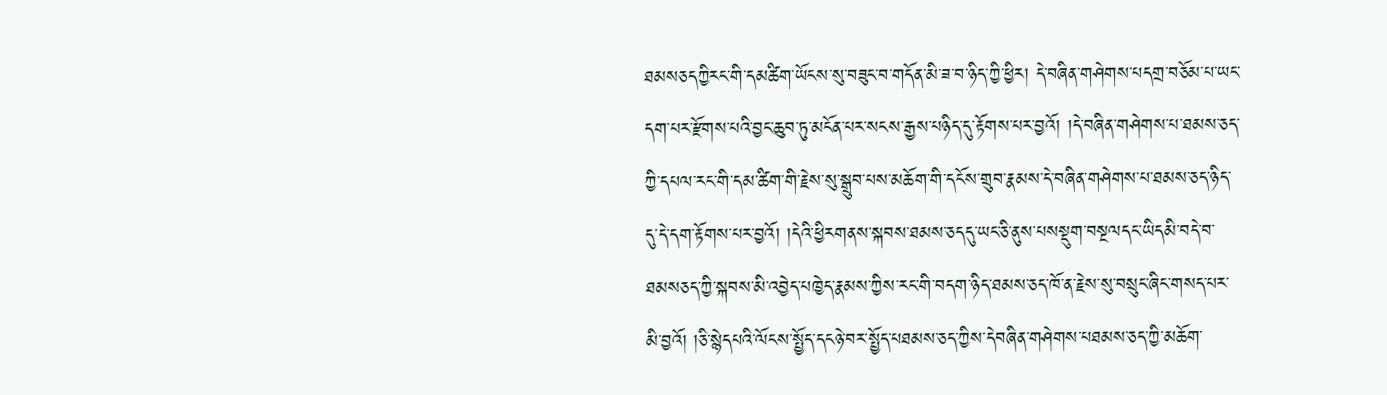ཐམསཅདཀྱིརང་གི་དམཚིག་ཡོངས་སུ་བཟུང་བ་གདོན་མི་ཟ་བ་ཉིད་ཀྱི་ཕྱིར། དེ་བཞིན་གཤེགས་པདགྲ་བཅོམ་པ་ཡང་དག་པར་རྫོགས་པའི་བྱང་ཆུབ་ཏུ་མངོན་པར་སངས་རྒྱས་པཉིད་དུ་རྟོགས་པར་བྱའོ། །དེ་བཞིན་གཤེགས་པ་ཐམས་ཅད་ཀྱི་དཔལ་རང་གི་དམ་ཚིག་གི་རྗེས་སུ་སྒྲུབ་པས་མཆོག་གི་དངོས་གྲུབ་རྣམས་དེ་བཞིན་གཤེགས་པ་ཐམས་ཅད་ཉིད་དུ་དེ་དག་རྟོགས་པར་བྱའོ། །དེའི་ཕྱིརགནས་སྐབས་ཐམས་ཅདདུ་ཡང་ཅི་ནུས་པསསྡུག་བསྔལདང་ཡིདམི་བདེ་བ་ཐམསཅད་ཀྱི་སྐབས་མི་འབྱེད་པཁྱེད་རྣམས་ཀྱིས་རང་གི་བདག་ཉིད་ཐམས་ཅད་ཁོ་ན་རྗེས་སུ་བསྲུང་ཞིང་གསད་པར་མི་བྱའོ། །ཅི་སྙེདཔའི་ལོངས་སྤྱོད་དངཉེ་བར་སྤྱོད་པཐམས་ཅད་ཀྱིས་དེབཞིན་གཤེགས་པཐམས་ཅད་ཀྱི་མཆོག་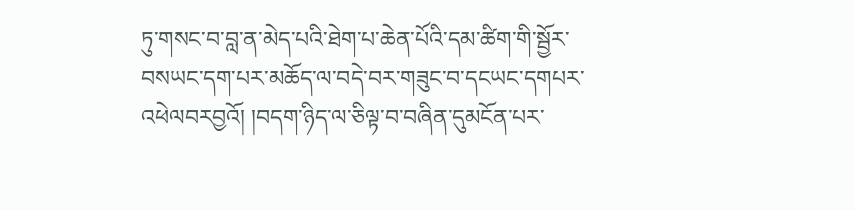ཏུ་གསང་བ་བླ་ན་མེད་པའི་ཐེག་པ་ཆེན་པོའི་དམ་ཚིག་གི་སྦྱོར་བསཡང་དག་པར་མཆོད་ལ་བདེ་བར་གཟུང་བ་དངཡང་དགཔར་འཕེལབརབྱའོ། །བདག་ཉིད་ལ་ཅིལྟ་བ་བཞིན་དུམངོན་པར་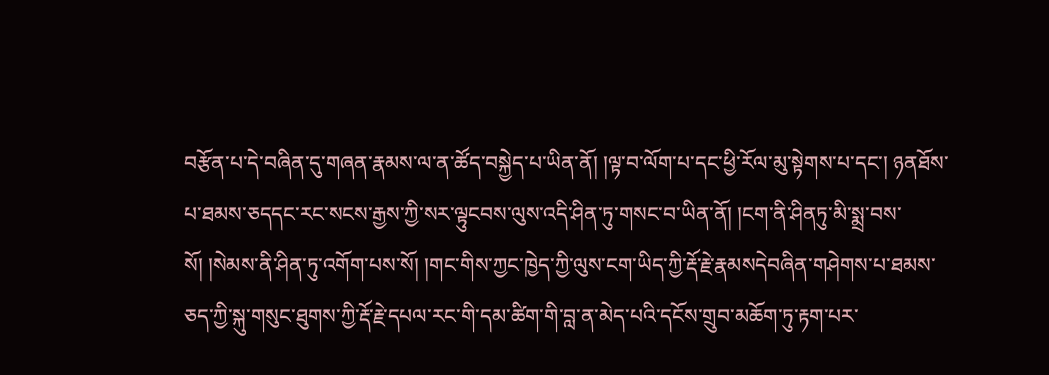བརྩོན་པ་དེ་བཞིན་དུ་གཞན་རྣམས་ལ་ན་ཚོད་བསྐྱེད་པ་ཡིན་ནོ། །ལྟ་བ་ལོག་པ་དང་ཕྱི་རོལ་མུ་སྟེགས་པ་དང་། ཉནཐོས་པ་ཐམས་ཅདདང་རང་སངས་རྒྱས་ཀྱི་སར་ལྟུངབས་ལུས་འདི་ཤིན་ཏུ་གསང་བ་ཡིན་ནོ། །ངག་ནི་ཤིནཏུ་མི་སྨྲ་བས་སོ། །སེམས་ནི་ཤིན་ཏུ་འགོག་པས་སོ། །གང་གིས་ཀྱང་ཁྱེད་ཀྱི་ལུས་ངག་ཡིད་ཀྱི་རྡོ་རྗེ་རྣམསདེབཞིན་གཤེགས་པ་ཐམས་ཅད་ཀྱི་སྐུ་གསུང་ཐུགས་ཀྱི་རྡོ་རྗེ་དཔལ་རང་གི་དམ་ཚིག་གི་བླ་ན་མེད་པའི་དངོས་གྲུབ་མཆོག་ཏུ་རྟག་པར་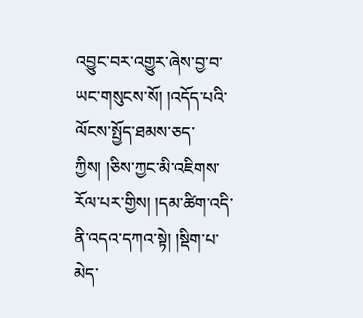འབྱུང་བར་འགྱུར་ཞེས་བྱ་བ་ཡང་གསུངས་སོ། །འདོད་པའི་ལོངས་སྤྱོད་ཐམས་ཅད་ཀྱིས། །ཅིས་ཀྱང་མི་འཇིགས་རོལ་པར་གྱིས། །དམ་ཚིག་འདི་ནི་འདའ་དཀའ་སྟེ། །སྡིག་པ་མེད་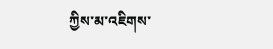ཀྱིས་མ་འཇིགས་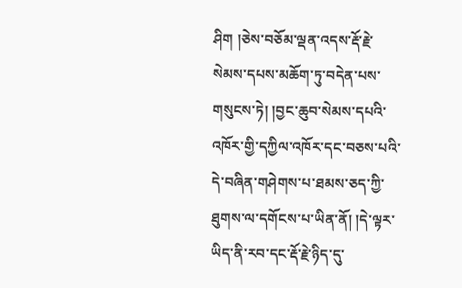ཤིག །ཅེས་བཅོམ་ལྡན་འདས་རྡོ་རྗེ་སེམས་དཔས་མཆོག་ཏུ་བདེན་པས་གསུངས་ཏེ། །བྱང་ཆུབ་སེམས་དཔའི་འཁོར་གྱི་དཀྱིལ་འཁོར་དང་བཅས་པའི་དེ་བཞིན་གཤེགས་པ་ཐམས་ཅད་ཀྱི་ཐུགས་ལ་དགོངས་པ་ཡིན་ནོ། །དེ་ལྟར་ཡིད་ནི་རབ་དང་རྡོ་རྗེ་ཉིད་དུ་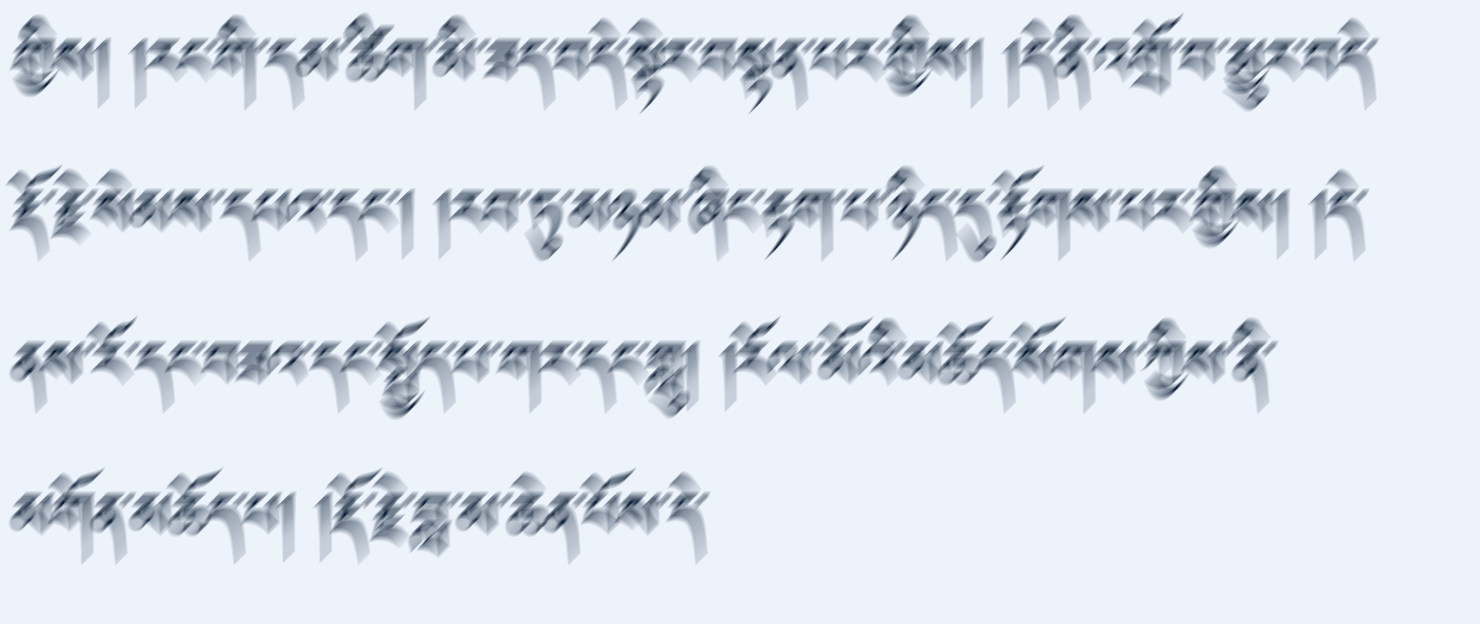གྱིས། །རང་གི་དམ་ཚིག་མི་ཟད་བདེ་སྟེར་བསྟན་པར་གྱིས། །དེ་ནི་འགྲོ་བ་མྱུར་བདེ་རྡོ་རྗེ་སེམས་དཔའ་དང་། །རབ་ཏུ་མཉམ་ཞིང་རྟག་པ་ཉིད་དུ་རྟོགས་པར་གྱིས། །དེ་ནས་རོ་དང་བཟའ་དང་སྤྱོད་པ་གར་དང་གླུ། །རོལ་མོའི་མཆོད་སོགས་ཀྱིས་ནི་མགོན་མཆོད་པ། །རྡོ་རྗེ་བླ་མ་ཆེན་པོས་དེ་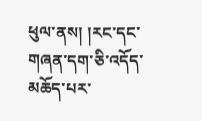ཕུལ་ནས། །རང་དང་གཞན་དག་ཅི་འདོད་མཆོད་པར་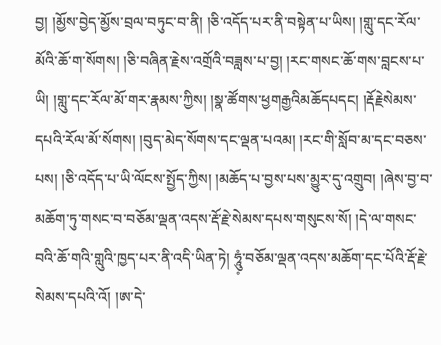བྱ། །མྱོས་བྱེད་མྱོས་བྲལ་བཏུང་བ་ནི། །ཅི་འདོད་པར་ནི་བསྟེན་པ་ཡིས། །གླུ་དང་རོལ་མོའི་ཆོ་ག་སོགས། །ཅི་བཞིན་རྗེས་འགྲོའི་བཟླས་པ་བྱ། །རང་གསང་ཆོ་གས་བླངས་པ་ཡི། །གླུ་དང་རོལ་མོ་གར་རྣམས་ཀྱིས། །སྣ་ཚོགས་ཕྱགརྒྱའིམཆོདཔདང། །རྡོརྗེསེམས་དཔའི་རོལ་མོ་སོགས། །བུད་མེད་སོགས་དང་ལྡན་པའམ། །རང་གི་སློབ་མ་དང་བཅས་པས། །ཅི་འདོད་པ་ཡི་ལོངས་སྤྱོད་ཀྱིས། །མཆོད་པ་བྱས་པས་མྱུར་དུ་འགྲུབ། །ཞེས་བྱ་བ་མཆོག་ཏུ་གསང་བ་བཅོམ་ལྡན་འདས་རྡོ་རྗེ་སེམས་དཔས་གསུངས་སོ། །དེ་ལ་གསང་བའི་ཆོ་གའི་གླུའི་ཁྱད་པར་ནི་འདི་ཡིན་ཏེ། ཧཱུཾ༷་བཅོམ་ལྡན་འདས་མཆོག་དང་པོའི་རྡོ་རྗེ་སེམས་དཔའི་འོ། །ཨ་དེ་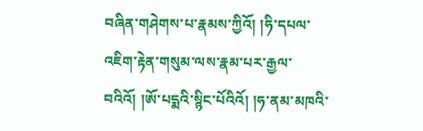བཞིན་གཤེགས་པ་རྣམས་ཀྱིའོ། །ཧི་དཔལ་འཇིག་རྟེན་གསུམ་ལས་རྣམ་པར་རྒྱལ་བའིའོ། །ཨོ་པདྨའི་སྙིང་པོའིའོ། །ཧ་ནམ་མཁའི་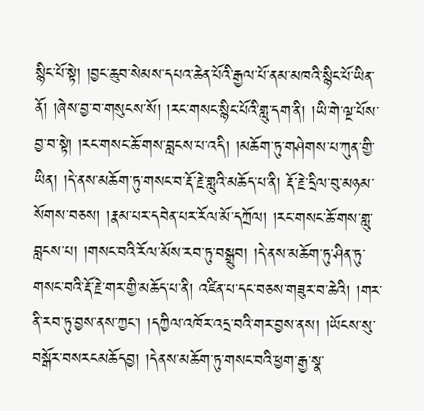སྙིང་པོ་སྟེ། །བྱང་ཆུབ་སེམས་དཔའ་ཆེན་པོའི་རྒྱལ་པོ་ནམ་མཁའི་སྙིང་པོ་ཡིན་ནོ། །ཞེས་བྱ་བ་གསུངས་སོ། །རང་གསང་སྙིང་པོའི་གླུ་དག་ནི། །ཡི་གེ་ལྔ་པོས་བྱ་བ་སྟེ། །རང་གསང་ཆོ་གས་བླངས་པ་འདི། །མཆོག་ཏུ་གཤེགས་པ་ཀུན་གྱི་ཡིན། །དེ་ནས་མཆོག་ཏུ་གསང་བ་རྡོ་རྗེ་གླུའི་མཆོད་པ་ནི། རྡོ་རྗེ་དྲིལ་བུ་མཉམ་སོགས་བཅས། །རྣམ་པར་དབེན་པར་རོལ་མོ་དཀྲོལ། །རང་གསང་ཆོ་གས་གླུ་བླངས་པ། །གསང་བའི་རོལ་མོས་རབ་ཏུ་བསྒྲུབ། །དེ་ནས་མཆོག་ཏུ་ཤིན་ཏུ་གསང་བའི་རྡོ་རྗེ་གར་གྱི་མཆོད་པ་ནི། འཛིན་པ་དང་བཅས་གཟུར་བ་ཆེའི། །གར་ནི་རབ་ཏུ་བྱས་ནས་ཀྱང་། །དཀྱིལ་འཁོར་འདྲ་བའི་གར་བྱས་ནས། །ཡོངས་སུ་བསྒོར་བསརངམཆོདབྱ། །དེནས་མཆོག་ཏུ་གསང་བའི་ཕྱག་རྒྱ་སྣ་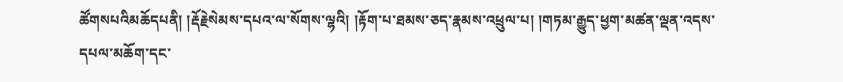ཚོགསཔའིམཆོདཔནི། །རྡོརྗེསེམས་དཔའ་ལ་སོགས་ལྷའི། །རྟོག་པ་ཐམས་ཅད་རྣམས་འཕྲུལ་པ། །གཏམ་རྒྱུད་ཕྱག་མཚན་ལྡན་འདས་དཔལ་མཆོག་དང་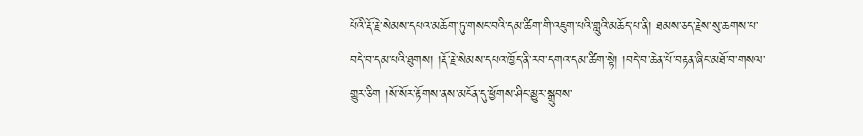པོའི་རྡོ་རྗེ་སེམས་དཔའ་མཆོག་ཏུ་གསང་བའི་དམ་ཚིག་གི་འཇུག་པའི་གླུའི་མཆོད་པ་ནི། ཐམས་ཅད་རྗེས་སུ་ཆགས་པ་བདེ་བ་དམ་པའི་ཐུགས། །རྡོ་རྗེ་སེམས་དཔའ་ཁྱོད་ནི་རབ་དགའ་དམ་ཚིག་སྟེ། །བདེ་བ་ཆེན་པོ་བརྟན་ཞིང་མཐོ་བ་གསལ་གྱུར་ཅིག །སོ་སོར་རྟོགས་ནས་མངོན་དུ་ཕྱོགས་ཤིང་མྱུར་སྒྲུབས་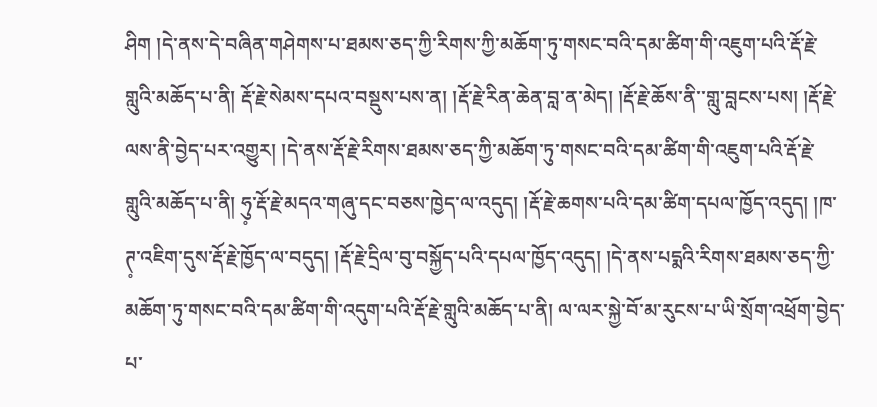ཤིག །དེ་ནས་དེ་བཞིན་གཤེགས་པ་ཐམས་ཅད་ཀྱི་རིགས་ཀྱི་མཆོག་ཏུ་གསང་བའི་དམ་ཚིག་གི་འཇུག་པའི་རྡོ་རྗེ་གླུའི་མཆོད་པ་ནི། རྡོ་རྗེ་སེམས་དཔའ་བསྡུས་པས་ན། །རྡོ་རྗེ་རིན་ཆེན་བླ་ན་མེད། །རྡོ་རྗེ་ཆོས་ནི་་གླུ་བླངས་པས། །རྡོ་རྗེ་ལས་ནི་བྱེད་པར་འགྱུར། །དེ་ནས་རྡོ་རྗེ་རིགས་ཐམས་ཅད་ཀྱི་མཆོག་ཏུ་གསང་བའི་དམ་ཚིག་གི་འཇུག་པའི་རྡོ་རྗེ་གླུའི་མཆོད་པ་ནི། ཧུ༷་རྡོ་རྗེ་མདའ་གཞུ་དང་བཅས་ཁྱེད་ལ་འདུད། །རྡོ་རྗེ་ཆགས་པའི་དམ་ཚིག་དཔལ་ཁྱོད་འདུད། །ཁ་ཊ༷་འཇིག་དུས་རྡོ་རྗེ་ཁྱོད་ལ་བདུད། །རྡོ་རྗེ་དྲིལ་བུ་བསྐྱོད་པའི་དཔལ་ཁྱོད་འདུད། །དེ་ནས་པདྨའི་རིགས་ཐམས་ཅད་ཀྱི་མཆོག་ཏུ་གསང་བའི་དམ་ཚིག་གི་འདུག་པའི་རྡོ་རྗེ་གླུའི་མཆོད་པ་ནི། ལ་ལར་སྐྱེ་བོ་མ་རུངས་པ་ཡི་སྲོག་འཕྲོག་བྱེད་པ་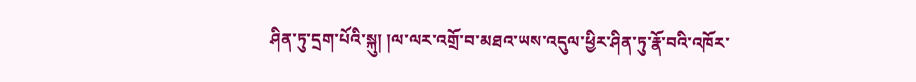ཤིན་ཏུ་དྲག་པོའི་སྐུ། །ལ་ལར་འགྲོ་བ་མཐའ་ཡས་འདུལ་ཕྱིར་ཤིན་ཏུ་རྣོ་བའི་འཁོར་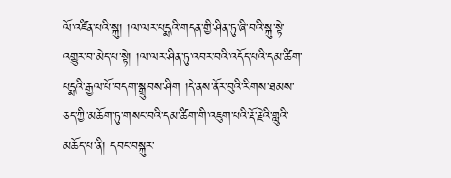ལོ་འཛིན་པའི་སྐུ། །ལ་ལར་པདྨའི་གདན་གྱི་ཤིན་ཏུ་ཞི་བའི་སྐུ་སྟེ་འགྱུར་བ་མེད་པ་སྟེ། །ལ་ལར་ཤིན་ཏུ་འབར་བའི་འདོད་པའི་དམ་ཚིག་པདྨའི་རྒྱལ་པོ་བདག་སྒྲུབས་ཤིག །དེ་ནས་ནོར་བུའི་རིགས་ཐམས་ཅད་ཀྱི་མཆོག་ཏུ་གསང་བའི་དམ་ཚིག་གི་འཇུག་པའི་རྡོ་རྗེའི་གླུའི་མཆོད་པ་ནི། དབང་བསྐུར་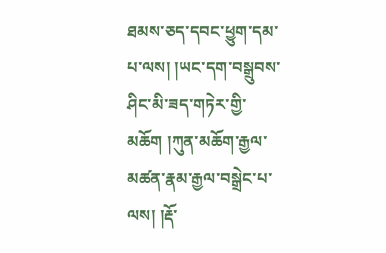ཐམས་ཅད་དབང་ཕྱུག་དམ་པ་ལས། །ཡང་དག་བསྒྲུབས་ཤིང་མི་ཟད་གཏེར་གྱི་མཆོག །ཀུན་མཆོག་རྒྱལ་མཚན་རྣམ་རྒྱལ་བསྒྲེང་པ་ལས། །རྡོ་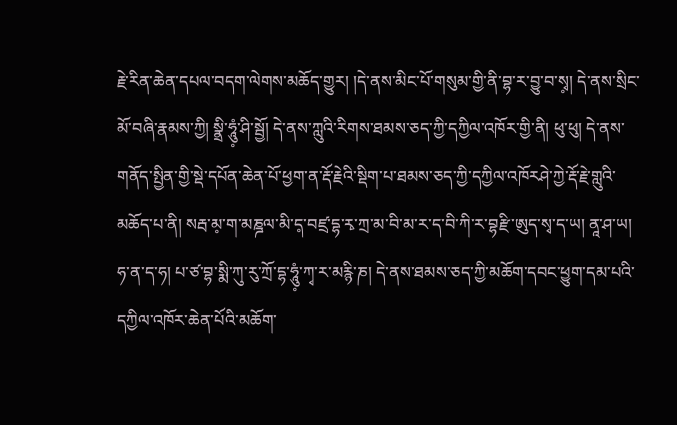རྗེ་རིན་ཆེན་དཔལ་བདག་ལེགས་མཆོད་གྱུར། །དེ་ནས་མིང་པོ་གསུམ་གྱི་ནི་བྷ་ར་བྱུ་བ་སྭ༷། དེ་ནས་སྲིང་མོ་བཞི་རྣམས་ཀྱི། སྣྲི་ཧཱུཾ༷་ཤི་སྦྱོ། དེ་ནས་ཀླུའི་རིགས་ཐམས་ཅད་ཀྱི་དཀྱིལ་འཁོར་གྱི་ནི། ཕུ་ཕུ། དེ་ནས་གནོད་སྤྱིན་གྱི་སྡེ་དཔོན་ཆེན་པོ་ཕྱག་ན་རྡོ་རྗེའི་སྡིག་པ་ཐམས་ཅད་ཀྱི་དཀྱིལ་འཁོརཤེ་ཀྱེ་རྡོ་རྗེ་གླུའི་མཆོད་པ་ནི། སརྦ་མ༷་ག་མཎྜལ་མི་ད༷་བཛྲ་དྷ་རྭ་ཀྲ་མ་བི་མ་ར་ད་བི་ཀི་ར་བྷརྫི་ཨུད་སྭ་ད་ཡ། ནཱ་ཤ་ཡ། ཧ་ན་ད་ཧ། པ་ཙ་བྷ་སྨི་ཀུ་རུ་ཀྲོ་དྷ་ཧཱུཾ༷་ཀྭ་ར་མརྙི་ཎ། དེ་ནས་ཐམས་ཅད་ཀྱི་མཆོག་དབང་ཕྱུག་དམ་པའི་དཀྱིལ་འཁོར་ཆེན་པོའི་མཆོག་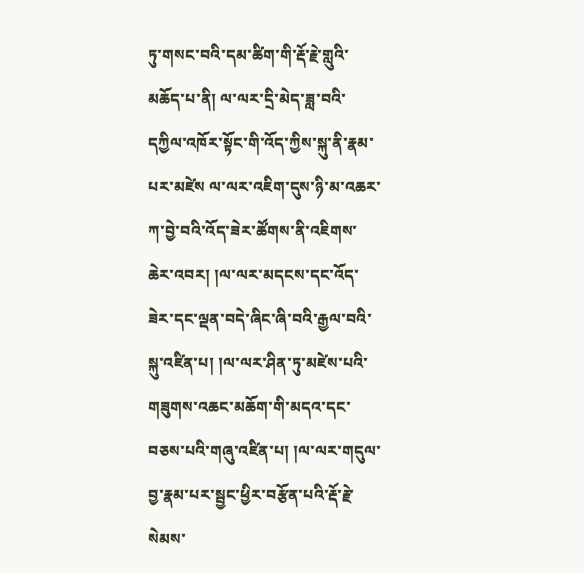ཏུ་གསང་བའི་དམ་ཚིག་གི་རྡོ་རྗེ་གླུའི་མཆོད་པ་ནི། ལ་ལར་དྲི་མེད་ཟླ་བའི་དཀྱིལ་འཁོར་སྟོང་གི་འོད་ཀྱིས་སྐུ་ནི་རྣམ་པར་མཛེས ལ་ལར་འཇིག་དུས་ཉི་མ་འཆར་ཀ་བྱེ་བའི་འོད་ཟེར་ཚོགས་ནི་འཇིགས་ཆེར་འབར། །ལ་ལར་མདངས་དང་འོད་ཟེར་དང་ལྡན་བདེ་ཞིང་ཞི་བའི་རྒྱལ་བའི་སྐུ་འཛིན་པ། །ལ་ལར་ཤིན་ཏུ་མཛེས་པའི་གཟུགས་འཆང་མཆོག་གི་མདའ་དང་བཅས་པའི་གཞུ་འཛིན་པ། །ལ་ལར་གདུལ་བྱ་རྣམ་པར་སྦྱང་ཕྱིར་བརྩོན་པའི་རྡོ་རྗེ་སེམས་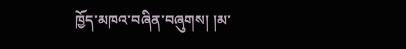ཁྱོད་མཁའ་བཞིན་བཞུགས། །མ་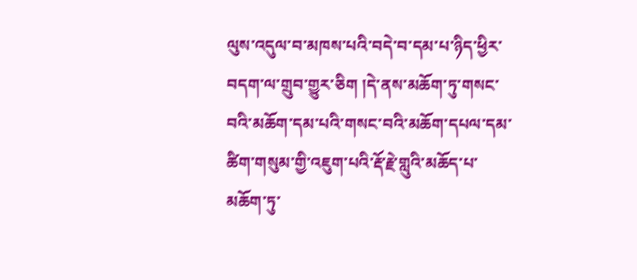ལུས་འདུལ་བ་མཁས་པའི་བདེ་བ་དམ་པ་ཉིད་ཕྱིར་བདག་ལ་གྲུབ་གྱུར་ཅིག །དེ་ནས་མཆོག་ཏུ་གསང་བའི་མཆོག་དམ་པའི་གསང་བའི་མཆོག་དཔལ་དམ་ཚིག་གསུམ་གྱི་འཇུག་པའི་རྡོ་རྗེ་གླུའི་མཆོད་པ་མཆོག་ཏུ་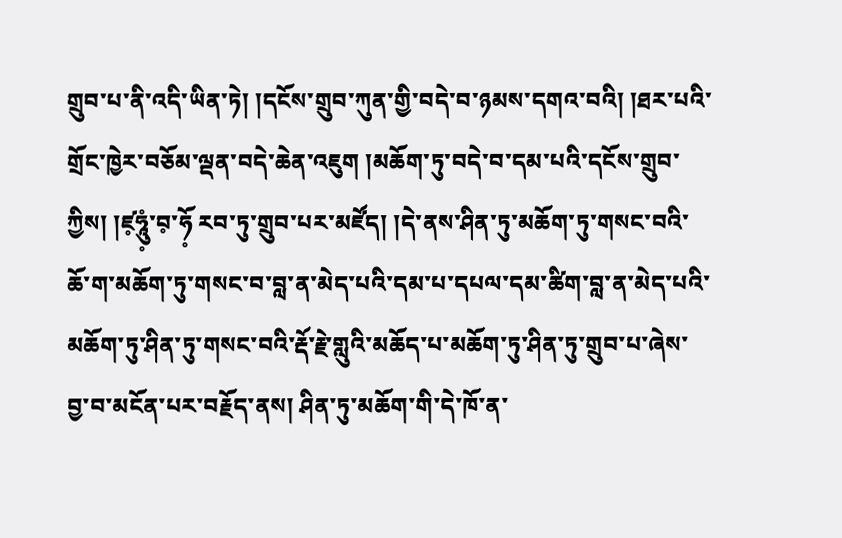གྲུབ་པ་ནི་འདི་ཡིན་ཏེ། །དངོས་གྲུབ་ཀུན་གྱི་བདེ་བ་ཉམས་དགའ་བའི། །ཐར་པའི་གྲོང་ཁྱེར་བཅོམ་ལྡན་བདེ་ཆེན་འཇུག །མཆོག་ཏུ་བདེ་བ་དམ་པའི་དངོས་གྲུབ་ཀྱིས། །ཛ༷ཧཱུཾ༷་བ༷་ཧོ༷ རབ་ཏུ་གྲུབ་པར་མཛོད། །དེ་ནས་ཤིན་ཏུ་མཆོག་ཏུ་གསང་བའི་ཆོ་ག་མཆོག་ཏུ་གསང་བ་བླ་ན་མེད་པའི་དམ་པ་དཔལ་དམ་ཚིག་བླ་ན་མེད་པའི་མཆོག་ཏུ་ཤིན་ཏུ་གསང་བའི་རྡོ་རྗེ་གླུའི་མཆོད་པ་མཆོག་ཏུ་ཤིན་ཏུ་གྲུབ་པ་ཞེས་བྱ་བ་མངོན་པར་བརྗོད་ནས། ཤིན་ཏུ་མཆོག་གི་དེ་ཁོ་ན་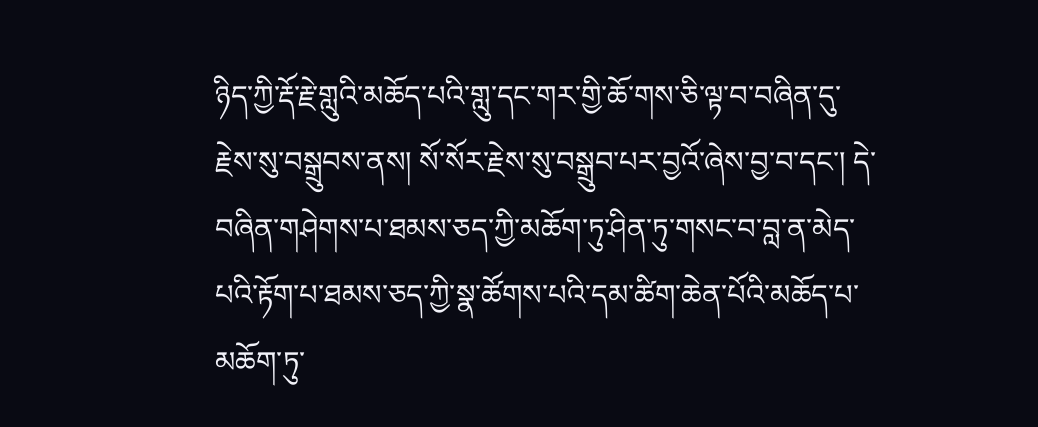ཉིད་ཀྱི་རྡོ་རྗེ་གླུའི་མཆོད་པའི་གླུ་དང་གར་གྱི་ཆོ་གས་ཅི་ལྟ་བ་བཞིན་དུ་རྗེས་སུ་བསྒྲུབས་ནས། སོ་སོར་རྗེས་སུ་བསྒྲུབ་པར་བྱའོ་ཞེས་བྱ་བ་དང་། དེ་བཞིན་གཤེགས་པ་ཐམས་ཅད་ཀྱི་མཆོག་ཏུ་ཤིན་ཏུ་གསང་བ་བླ་ན་མེད་པའི་རྟོག་པ་ཐམས་ཅད་ཀྱི་སྣ་ཚོགས་པའི་དམ་ཚིག་ཆེན་པོའི་མཆོད་པ་མཆོག་ཏུ་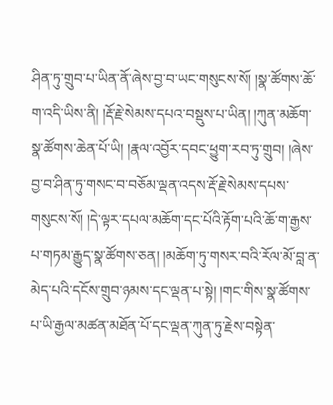ཤིན་ཏུ་གྲུབ་པ་ཡིན་ནོ་ཞེས་བྱ་བ་ཡང་གསུངས་སོ། །སྣ་ཚོགས་ཆོ་ག་འདི་ཡིས་ནི། །རྡོ་རྗེ་སེམས་དཔའ་བསྡུས་པ་ཡིན། །ཀུན་མཆོག་སྣ་ཚོགས་ཆེན་པོ་ཡི། །རྣལ་འབྱོར་དབང་ཕྱུག་རབ་ཏུ་གྲུབ། །ཞེས་བྱ་བ་ཤིན་ཏུ་གསང་བ་བཅོམ་ལྡན་འདས་རྡོ་རྗེ་སེམས་དཔས་གསུངས་སོ། །དེ་ལྟར་དཔལ་མཆོག་དང་པོའི་རྟོག་པའི་ཆོ་ག་རྒྱས་པ་གཏམ་རྒྱུད་སྣ་ཚོགས་ཅན། །མཆོག་ཏུ་གསར་བའི་རོལ་མོ་བླ་ན་མེད་པའི་དངོས་གྲུབ་ཉམས་དང་ལྡན་པ་སྟེ། །གང་གིས་སྣ་ཚོགས་པ་ཡི་རྒྱལ་མཚན་མཐོན་པོ་དང་ལྡན་ཀུན་ཏུ་རྗེས་བསྟེན་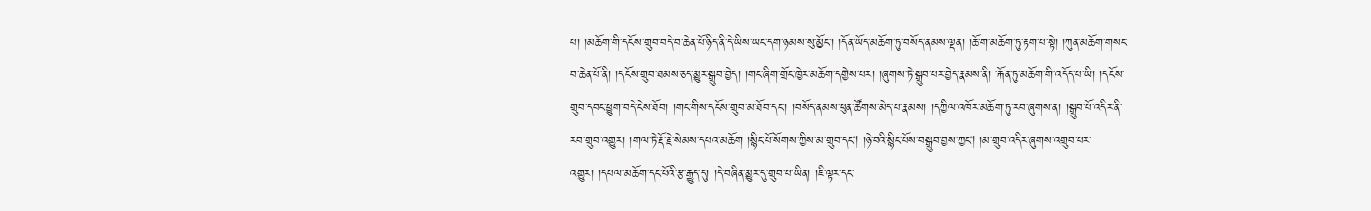པ། །མཆོག་གི་དངོས་གྲུབ་བདེ་བ་ཆེན་པོ་ཉིད་ནི་དེ་ཡིས་ཡང་དག་ཉམས་སུ་མྱོང་། །དོན་ཡོད་མཆོག་ཏུ་བསོད་ནམས་ལྡན། །ཆོ་ག་མཆོག་ཏུ་རྟག་པ་སྟེ། །ཀུན་མཆོག་གསང་བ་ཆེན་པོ་ནི། །དངོས་གྲུབ་ཐམས་ཅད་མྱུར་སྒྲུབ་བྱེད། །གང་ཞིག་གྲོང་ཁྱེར་མཆོག་དགྱེས་པར། །ཞུགས་ཏེ་སྒྲུབ་པར་བྱེད་རྣམས་ནི། ་རྐོན་ཏུ་མཆོག་གི་འདོད་པ་ཡི། །དངོས་གྲུབ་དབང་ཕྱུག་བདེ་ངེས་ཐོབ། །གང་གིས་དངོས་གྲུབ་མ་ཐོབ་དང་། །བསོད་ནམས་ཕུན་ཚོགས་མེད་པ་རྣམས། །དཀྱིལ་འཁོར་མཆོག་ཏུ་རབ་ཞུགས་ན། །སྒྲུབ་པོ་འདིར་ནི་རབ་གྲུབ་འགྱུར། །གལ་ཏེ་རྡོ་རྗེ་སེམས་དཔའ་མཆོག །སྙིང་པོ་སོགས་ཀྱིས་མ་གྲུབ་དང། །ཉེ་བའི་སྙིང་པོས་བསྒྲུབ་བྱས་ཀྱང། །མ་གྲུབ་འདིར་ཞུགས་འགྲུབ་པར་འགྱུར། །དཔལ་མཆོག་དང་པོའི་རྩ་རྒྱུད་དུ། །དེ་བཞིན་མྱུར་དུ་གྲུབ་པ་ཡིན། །ཇི་ལྟར་དང་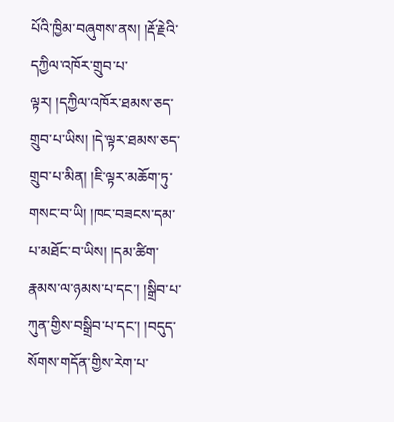པོའི་ཁྱིམ་བཞུགས་ནས། །རྡོ་རྗེའི་དཀྱིལ་འཁོར་གྲུབ་པ་ལྟར། །དཀྱིལ་འཁོར་ཐམས་ཅད་གྲུབ་པ་ཡིས། །དེ་ལྟར་ཐམས་ཅད་གྲུབ་པ་མིན། །ཇི་ལྟར་མཆོག་ཏུ་གསང་བ་ཡི། །ཁང་བཟངས་དམ་པ་མཐོང་བ་ཡིས། །དམ་ཚིག་རྣམས་ལ་ཉམས་པ་དང་། །སྒྲིབ་པ་ཀུན་གྱིས་བསྒྲིབ་པ་དང་། །བདུད་སོགས་གདོན་གྱིས་རེག་པ་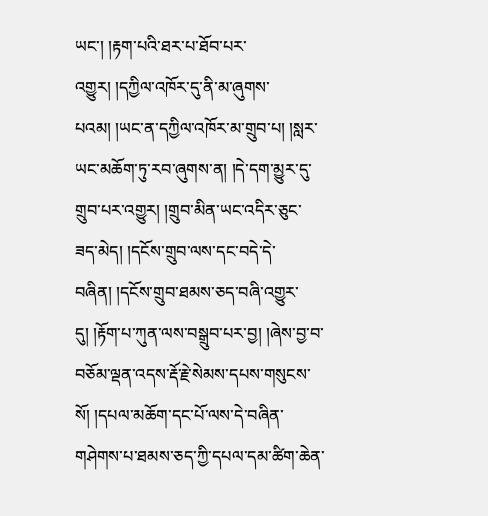ཡང་། །རྟག་པའི་ཐར་པ་ཐོབ་པར་འགྱུར། །དཀྱིལ་འཁོར་དུ་ནི་མ་ཞུགས་པའམ། །ཡང་ན་དཀྱིལ་འཁོར་མ་གྲུབ་པ། །སླར་ཡང་མཆོག་ཏུ་རབ་ཞུགས་ན། །དེ་དག་མྱུར་དུ་གྲུབ་པར་འགྱུར། །གྲུབ་མིན་ཡང་འདིར་ཅུང་ཟད་མེད། །དངོས་གྲུབ་ལས་དང་བདེ་དེ་བཞིན། །དངོས་གྲུབ་ཐམས་ཅད་བཞི་འགྱུར་དུ། །རྟོག་པ་ཀུན་ལས་བསྒྲུབ་པར་བྱ། །ཞེས་བྱ་བ་བཅོམ་ལྡན་འདས་རྡོ་རྗེ་སེམས་དཔས་གསུངས་སོ། །དཔལ་མཆོག་དང་པོ་ལས་དེ་བཞིན་གཤེགས་པ་ཐམས་ཅད་ཀྱི་དཔལ་དམ་ཚིག་ཆེན་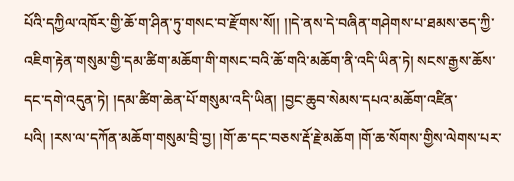པོའི་དཀྱིལ་འཁོར་གྱི་ཆོ་ག་ཤིན་ཏུ་གསང་བ་རྫོགས་སོ།། །།དེ་ནས་དེ་བཞིན་གཤེགས་པ་ཐམས་ཅད་ཀྱི་འཇིག་རྟེན་གསུམ་གྱི་དམ་ཚིག་མཆོག་གི་གསང་བའི་ཆོ་གའི་མཆོག་ནི་འདི་ཡིན་ཏེ། སངས་རྒྱས་ཆོས་དང་དགེ་འདུན་ཏེ། །དམ་ཚིག་ཆེན་པོ་གསུམ་འདི་ཡིན། །བྱང་ཆུབ་སེམས་དཔའ་མཆོག་འཛིན་པའི། །རས་ལ་དཀོན་མཆོག་གསུམ་བྲི་བྱ། །གོ་ཆ་དང་བཅས་རྡོ་རྗེ་མཆོག །གོ་ཆ་སོགས་གྱིས་ལེགས་པར་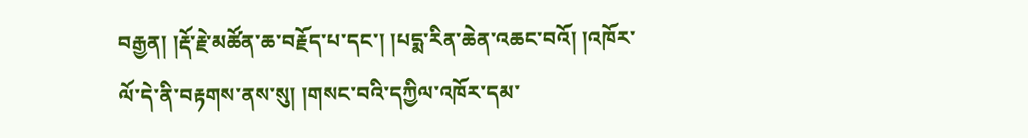བརྒྱན། །རྡོ་རྗེ་མཚོན་ཆ་བརྗོད་པ་དང་། །པདྨ་རིན་ཆེན་འཆང་བའོ། །འཁོར་ལོ་དེ་ནི་བརྟགས་ནས་སུ། །གསང་བའི་དཀྱིལ་འཁོར་དམ་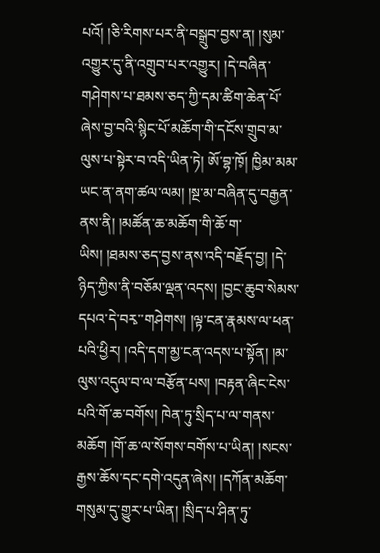པའོ། །ཅི་རིགས་པར་ནི་བསྒྲུབ་བྱས་ན། །སུམ་འགྱུར་དུ་ནི་འགྲུབ་པར་འགྱུར། །དེ་བཞིན་གཤེགས་པ་ཐམས་ཅད་ཀྱི་དམ་ཚིག་ཆེན་པོ་ཞེས་བྱ་བའི་སྙིང་པོ་མཆོག་གི་དངོས་གྲུབ་མ་ལུས་པ་སྟེར་བ་འདི་ཡིན་ཏེ། ཨོ་བྷ་ཁོ༷། ཁྱིམ་མམ་ཡང་ན་ནག་ཚལ་ལམ། །སྔ་མ་བཞིན་དུ་བརྒྱན་ནས་ནི། །མཚོན་ཆ་མཆོག་གི་ཆོ་ག་ཡིས། །ཐམས་ཅད་བྱས་ནས་འདི་བརྗོད་བྱ། །དེ་ཉིད་ཀྱིས་ནི་བཅོམ་ལྡན་འདས། །བྱང་ཆུབ་སེམས་དཔའ་དེ་བརྭ་་གཤེགས། །ལྟ་ངན་རྣམས་ལ་ཕན་པའི་ཕྱིར། །འདི་དག་མྱ་ངན་འདས་པ་སྟོན། །མ་ལུས་འདུལ་བ་ལ་བརྩོན་པས། །བརྟན་ཞིང་ངེས་པའི་གོ་ཆ་བགོས། ཁེན་ཏུ་སྲིད་པ་ལ་གནས་མཆོག །གོ་ཆ་ལ་སོགས་བགོས་པ་ཡིན། །སངས་རྒྱས་ཆོས་དང་དགེ་འདུན་ཞེས། །དཀོན་མཆོག་གསུམ་དུ་གྱུར་པ་ཡིན། །སྲིད་པ་ཤིན་ཏུ་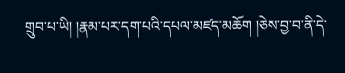གྲུབ་པ་ཡི། །རྣམ་པར་དག་པའི་དཔལ་མཛད་མཆོག །ཅེས་བྱ་བ་ནི་དེ་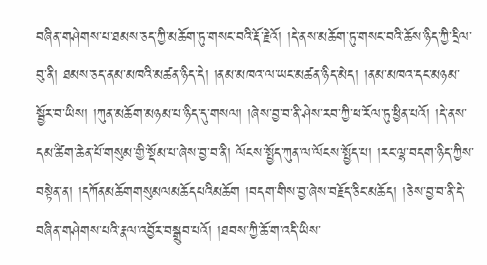བཞིན་གཤེགས་པ་ཐམས་ཅད་ཀྱི་མཆོག་ཏུ་གསང་བའི་རྡོ་རྗེའོ། །དེ་ནས་མཆོག་ཏུ་གསང་བའི་ཆོས་ཉིད་ཀྱི་དྲིལ་བུ་ནི། ཐམས་ཅད་ནམ་མཁའི་མཚན་ཉིད་དེ། །ནམ་མཁའ་ལ་ཡང་མཚན་ཉིད་མེད། །ནམ་མཁའ་དང་མཉམ་སྦྱོར་བ་ཡིས། །ཀུན་མཆོག་མཉམ་པ་ཉིད་དུ་གསལ། །ཞེས་བྱ་བ་ནི་ཤེས་རབ་ཀྱི་ཕ་རོལ་ཏུ་ཕྱིན་པའོ། །དེ་ནས་དམ་ཚིག་ཆེན་པོ་གསུམ་གྱི་སྡོམ་པ་ཞེས་བྱ་བ་ནི། ལོངས་སྤྱོད་ཀུན་ལ་ལོངས་སྤྱོད་པ། །རང་ལྷ་བདག་ཉིད་ཀྱིས་བསྟེན་ན། །དཀོནམཆོགགསུམལམཆོདཔའིམཆོག །བདག་གིས་བྱ་ཞེས་བརྗོད་ཅིང་མཆོད། །ཅེས་བྱ་བ་ནི་དེ་བཞིན་གཤེགས་པའི་རྣལ་འབྱོར་བསྒྲུབ་པའོ། །ཐབས་ཀྱི་ཆོ་ག་འདི་ཡིས་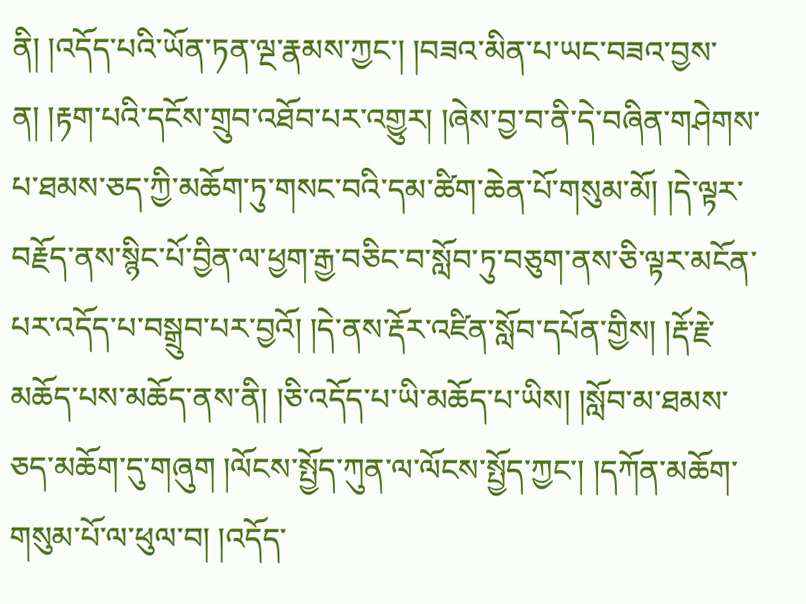ནི། །འདོད་པའི་ཡོན་ཏན་ལྔ་རྣམས་ཀྱང་། །བཟའ་མིན་པ་ཡང་བཟའ་བྱས་ན། །རྟག་པའི་དངོས་གྲུབ་འཐོབ་པར་འགྱུར། །ཞེས་བྱ་བ་ནི་དེ་བཞིན་གཤེགས་པ་ཐམས་ཅད་ཀྱི་མཆོག་ཏུ་གསང་བའི་དམ་ཚིག་ཆེན་པོ་གསུམ་མོ། །དེ་ལྟར་བརྗོད་ནས་སྙིང་པོ་བྱིན་ལ་ཕྱག་རྒྱ་བཅིང་བ་སློབ་ཏུ་བཅུག་ནས་ཅི་ལྟར་མངོན་པར་འདོད་པ་བསྒྲུབ་པར་བྱའོ། །དེ་ནས་རྡོར་འཛིན་སློབ་དཔོན་གྱིས། །རྡོ་རྗེ་མཆོད་པས་མཆོད་ནས་ནི། །ཅི་འདོད་པ་ཡི་མཆོད་པ་ཡིས། །སློབ་མ་ཐམས་ཅད་མཆོག་དུ་གཞུག །ལོངས་སྤྱོད་ཀུན་ལ་ལོངས་སྤྱོད་ཀྱང་། །དཀོན་མཆོག་གསུམ་པོ་ལ་ཕུལ་བ། །འདོད་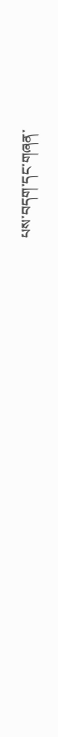པས་བདག་དང་གཞན་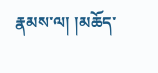རྣམས་ལ། །མཆོད་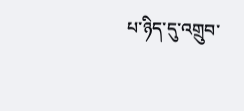པ་ཉིད་དུ་འགྲུབ་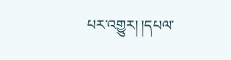པར་འགྱུར། །དཔལ་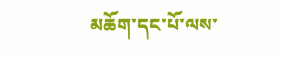མཆོག་དང་པོ་ལས་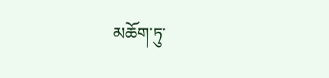མཆོག་ཏུ་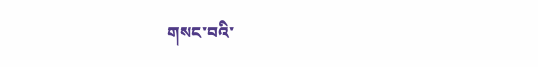གསང་བའི་